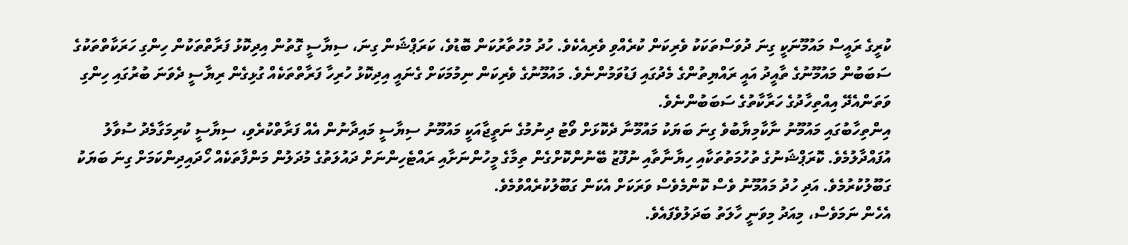ކުރީގެ ރައީސް މައުމޫނަކީ ގިނަ ދުވަސްތަކަކު ވެރިކަން ކުރެއްވި ވެރިއެކެވެ. ހުދު މުހުތާރުކަން ބޮޑުވެ، ކަރަޕްޝަން ގިނަ، ސިޔާސީ ގޮތުން އިދިކޮޅު ފަރާތްތަކުން ހިންގި ހަރަކާތްތަކުގެ ސަބަބުން މައުމޫނުގެ ތާއީދު އައީ ރައްޔިތުންގެ މެދުގައި ފަޑުވަމުންނެވެ. މައުމޫނުގެ ވެރިކަން ނިމުމަކަށް ގެނައީ އިދިކޮޅު ހުރިހާ ފަރާތްތަކެއް ގުޅިގެން ރިޔާސީ ދެވަނަ ބުރުގައި ހިންގި ވަތަންއެދޭ އިއްތިހާދުގެ ހަރާކާތުގެ ސަބަބުންނެވެ.
އިންތިހާބުގައި މައުމޫނު ނާކާމިޔާބުވެ ގިނަ ބަޔަކު މައުމޫނާ ދެކޮޅަށް ވޯޓު ދިނުމުގެ ނަތީޖާއަކީ މައުމޫނު ސިޔާސީ މައިދާނުން އެއް ފަރާތްކުރެވި، ސިޔާސީ ކުރިމަގާމެދު ސުވާލު އުފައްދާލުމެވެ. ކޮރަޕްޝަނުގެ ތުހުމަތުތަކާއި ހިޔާނާތާއި ނުފޫޒު ބޭނުންކޮށްގެން ތިމާގެ މީހުންނަށާއި ރައްޓެހިންނަށް ދައުލަތުގެ މުދަލުން މަންފާތަކެއް ހޯދައިދިންކަމަށް ގިނަ ބަޔަކު ގަބޫލުކުރުމެވެ. އަދި ހުދު މައުމޫނު ވެސް ކޮންމެވެސް ވަރަކަށް އެކަން ގަބޫލުކުރެއްވުމެވެ.
އެހެން ނަމަވެސް، މިއަދު މިވަނީ ހާލަތު ބަދަލުވެފައެވެ.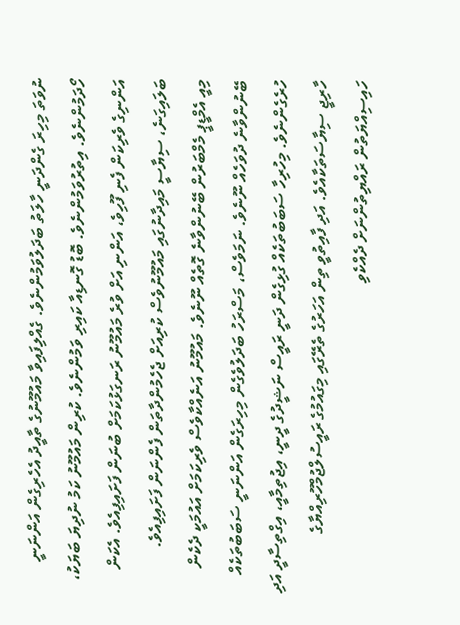ނުވަތަ މިހިރަ ގެންދަނީ ހާލަތު ބަދަލުވަމުންނެވެ. ގެއްލިފައިވާ މައުމޫނުގެ ތާއީދު އެހެރިގެން އަންނަނީ ހޯދަމުންނެވެ. އިތުރުވަމުންނެވެ. ބޮޑު ގޮނޑިއާ ކައިރި ވަމުންނެވެ. ކުރިން މައުމޫނު ކަމު ނުދިޔަ ބަޔަކު، އަންނިގެ ވެރިކަން ފެނި ފޫހިވެ، އަންނި އަށް ވުރެ މައުމޫނު ރަނގަޅުކަމަށް ބުނަން ފަށައިފިއެވެ. އެކަން ބަލައިގަނެ، ސިޔާސީ މައިދާނުގައި މައުމޫނުވެސް ކުރިއަށް ޖެހެމުންދާތަން ފެންނަން ފަށައިފިއެވެ.
މިއީ އެމްޑީޕީ މެމްބަރުން ބޭނުންވާނެ ގޮތެއް ނޫނެވެ. މައުމޫނު އަނެއްކާވެސް ވެރިކަމަށް އައުމަކީ ދެކެން ބޭނުންވާނެ ދުވަހެއް ނޫނެވެ. ނަމަވެސް، މަސްރަހު ބަދަލުވެގެން މިހިރަގެން އަންނަނީ ސަބަބުތަކެއް ހުރެގެންނެވެ. މިހުރިހާ ސަބަބުތަކެއް ގުޅިގެން ދަނީ ރައީސް ނަޝީދުގެ ދީނީ، އިޖުތިމާއީ، އިގްތިސާދީ އަދި ހާރިޖީ ސިޔާސަތަކާއެވެ. އަދި ފާއިތުވީ ތިން އަހަރުގެ ތެރޭގައި މިގައުމުގެ ރައީސުލްޖުމްހޫރިއްޔާގެ ހައިސިއްޔަތުން ރައްޔިތުންނަށް ދެއްކެވި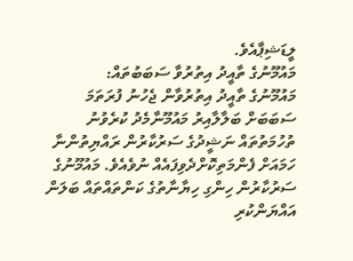ލީޑަޝިޕާއެވެ.
މައުމޫނުގެ ތާއީދު އިތުރުވާ ސަބަބުތައް:
މައުމޫނުގެ ތާއީދު އިތުރުވާން ޖެހުނު ފުރަތަމަ ސަބަބަށް ބަލާލާއިރު މައުމޫނާމެދު ކުރެވުނު ތުހުމަތުތައް ނަޝީދުގެ ސަރުކާރުން ރައްޔިތުންނާ ހަމައަށް ފެންމަތިކޮށްދެވިފައެއް ނުވެއެވެ. މައުމޫނުގެ ސަރުކާރުން ހިންގި ހިޔާނާތުގެ ކަންތައްތައް ބަލަން އައްޔަންކުރި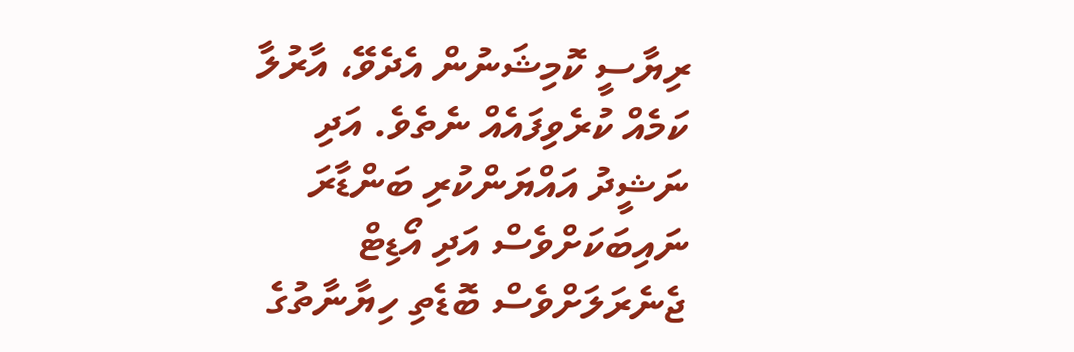ރިޔާސީ ކޮމިޝަނުން އެދެވޭ، އާރުލާ ކަމެއް ކުރެވިފައެއް ނެތެވެ. އަދި ނަޝީދު އައްޔަންކުރި ބަންޑާރަ ނައިބަކަށްވެސް އަދި އޯޑިޓް ޖެނެރަލަށްވެސް ބޮޑެތި ހިޔާނާތުގެ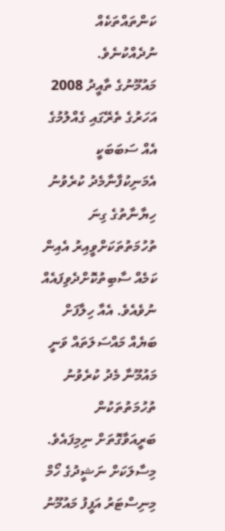ކަންތައްތަކެއް ނުދެއްކުނެވެ.
މައުމޫނުގެ ތާއީދު 2008 އަހަރުގެ ތެރޭގައި ގެއްލުމުގެ އެއް ސަބަބަކީ އެމަނިކުފާނާމެދު ކުރެވުނު ހިޔާނާތުގެ ގިނަ ތުހުމަތުތަކަށްވީއިރު އެއިން ކަމެއް ސާބިތުކޮށްދެވިފައެއް ނުވެއެވެ. އެއާ ހިލާފަށް ބަޔެއް މައްސަލަތައް ވަނީ މައުމޫނާ މެދު ކުރެވުނު ތުހުމަތުތަކުން ބަރީއަވާގޮތަށް ނިމިފައެވެ. މިސާލަކަށް ނަޝީދުގެ ހޯމް މިނިސްޓަރު އަފީފު މައުމޫނު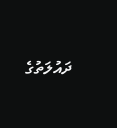ދައުލަތުގެ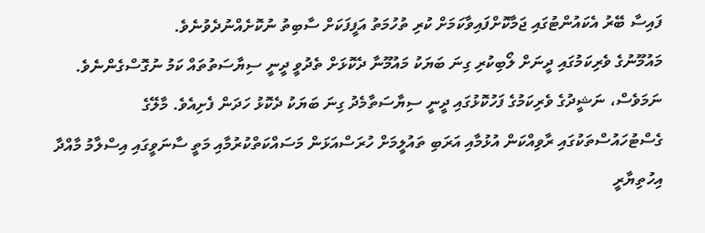ފައިސާ ބޭރު އެކައުންޓުގައި ޖަމާކޮށްފައިވާކަމަށް ކުރި ތުހުމަތު އަފީފަކަށް ސާބިތު ނުކޮށެއްނުދެވުނެވެ.
މައުމޫނުގެ ވެރިކަމުގައި ދީނަށް ލޯބިކުރި ގިނަ ބަޔަކު މައުމޫނާ ދެކޮޅަށް ތެދުވީ ދީނީ ސިޔާސަތުތައް ކަމު ނުގޮސްގެންނެވެ. ނަމަވެސް، ނަޝީދުގެ ވެރިކަމުގެ ފަހުކޮޅުގައި ދީނީ ސިޔާސަތާމެދު ގިނަ ބަޔަކު ދެކޮޅު ހަދަން ފެށިއެވެ. މާލޭގެ ގެސްޓުހައުސްތަކުގައި ރާވިއްކަން އުޅުމާއި އަރަބި ތައުލީމަށް ހުރަސްއަޅަން މަސައްކަތްކުރުމާއި މަތީ ސާނަވީގައި އިސްލާމު މާއްދާ އިހުތިޔާރީ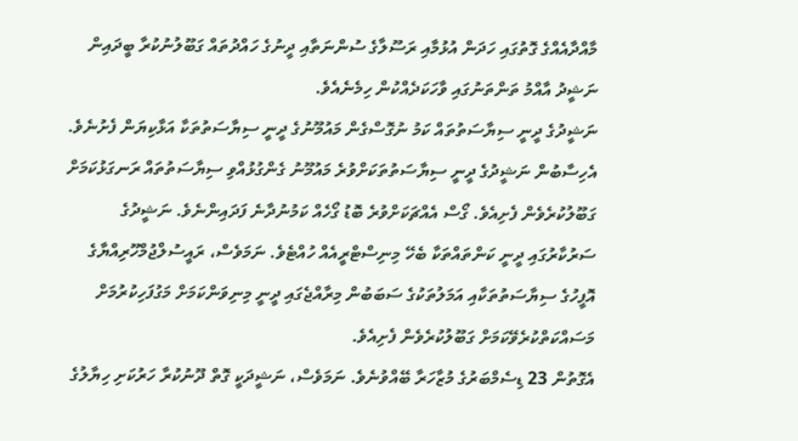މާއްދާއެއްގެ ގޮތުގައި ހަދަން އުޅުމާއި ރަސޫލާގެ ސުންނަތާއި ދީނުގެ ހައްދުތައް ގަބޫލުނުކުރާ ބީދައިން ނަޝީދު އާއްމު ތަންތަނުގައި ވާހަކަދެއްކުން ހިމެނެއެވެ.
ނަޝީދުގެ ދީނީ ސިޔާސަތުތައް ކަމު ނުގޮސްގެން މައުމޫނުގެ ދީނީ ސިޔާސަތުތަކާ އަޅާކިޔަން ފެށުނެވެ. އެހިސާބުން ނަޝީދުގެ ދީނީ ސިޔާސަތުތަކަށްވުރެ މައުމޫނު ގެންގުޅުއްވި ސިޔާސަތުތައް ރަނގަޅުކަމަށް ގަބޫލުކުރެވެން ފެށިއެވެ. ގޯސް އެއްޗަކަށްވުރެ ބޮޑު ގޯހެއް ކަމުނުދާނެ ފަދައިންނެވެ. ނަޝީދުގެ ސަރުކާރުގައި ދީނީ ކަންތައްތަކާ ބެހޭ މިނިސްޓްރީއެއް ހުއްޓެވެ. ނަމަވެސް، ރައީސުލްޖުމްހޫރިއްޔާގެ އޮފީހުގެ ސިޔާސަތުތަކާއި އަމަލުތަކުގެ ސަބަބުން މިރާއްޖެގައި ދީނީ މިނިވަންކަމަށް މަގުފަހިކުރުމަށް މަސައްކަތްކުރެވޭކަމަށް ގަބޫލުކުރެވެން ފެށިއެވެ.
އެގޮތުން 23 ޑިސެމްބަރުގެ މުޒާހަރާ ބޭއްވުނެވެ. ނަމަވެސް، ނަޝީދަކީ ގޮތް ދޫނުކުރާ ހަރުކަށި ހިޔާލުގެ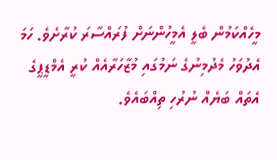މީހެއްކަމުން ބެލީ އެމީހުންނަށް ފުރައްސާރަ ކުރާށެވެ. ހަމަ އެދުވަހު މެދުމިނުގެ ނަމުގައި މުޒާހަރާއެއް ކުރީ އެމްޑީޕީގެ އެތައް ބަޔެއް ނުރުހި ތިއްބައެވެ.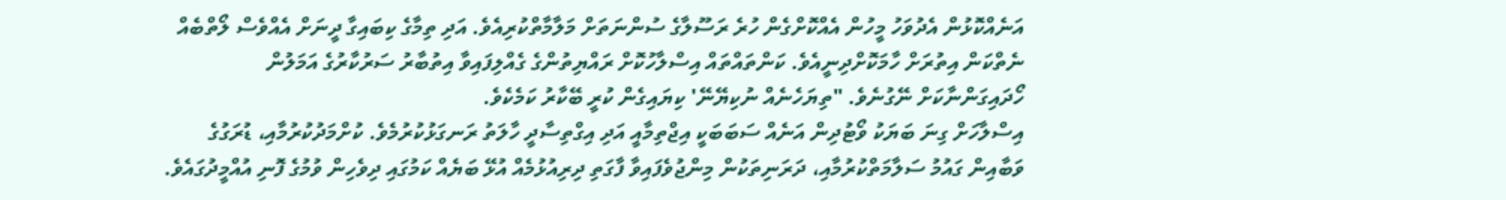އަނެއްކޮޅުން އެދުވަހު މީހުން އެއްކޮށްގެން ހުރެ ރަސޫލާގެ ސުންނަތަށް މަލާމާތްކުރިއެވެ. އަދި ތިމާގެ ކިބައިގާ ދީނަށް އެއްވެސް ލޯތްބެއް ނެތްކަން އިތުރަށް ހާމަކޮށްދިނީއެވެ. ކަންތައްތައް އިސްލާހުކޮށް ރައްޔިތުންގެ ގެއްލިފައިވާ އިތުބާރު ސަރުކާރުގެ އަމަލުން ހޯދައިގަންނާކަށް ނޭގުނެވެ. "ތިޔަހެނެއް ނުކިޔޭނޭ' ކިޔައިގެން ކުރީ ބޭކާރު ކަމެކެވެ.
އިސްލާހަށް ގިނަ ބަޔަކު ވޯޓުދިން އަނެއް ސަބަބަކީ އިޖްތިމާއީ އަދި އިގްތިސާދީ ހާލަތު ރަނގަޅުކުރުމެވެ. ކުށްމަދުކުރުމާއި، ޑުރަގުގެ ވަބާއިން ގައުމު ސަލާމަތްކުރުމާއި، ދަރަނިތަކުން މިންޖުވެފައިވާ ފާގަތި ދިރިއުޅުމެއް އުޅޭ ބަޔެއް ކަމުގައި ދިވެހިން ވުމުގެ ފޮނި އުއްމީދުގައެވެ.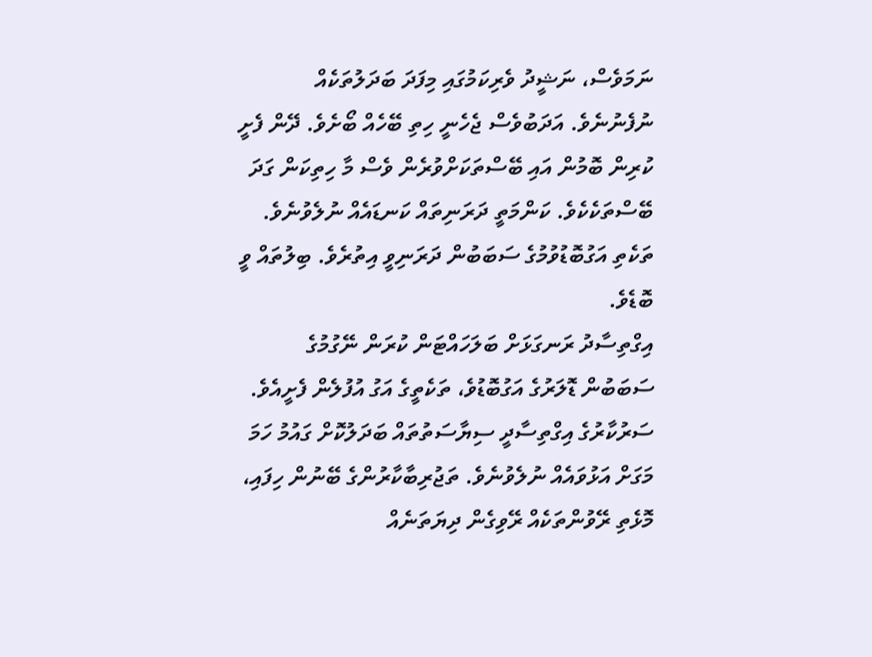ނަމަވެސް، ނަޝީދު ވެރިކަމުގައި މިފަދަ ބަދަލުތަކެއް ނުފެނުނެވެ. އަދަބުވެސް ޖެހެނީ ހިތި ބޭހެއް ބޯށެވެ. ދޭން ފެށީ ކުރިން ބޮމުން އައި ބޭސްތަކަށްވުރެން ވެސް މާ ހިތިކަން ގަދަ ބޭސްތަކެކެވެ. ކަންމަތީ ދަރަނިތައް ކަނޑައެއް ނުލެވުނެވެ. ތަކެތި އަގުބޮޑުވުމުގެ ސަބަބުން ދަރަނިވީ އިތުރެވެ. ބިލުތައް ވީ ބޮޑެވެ.
އިގްތިސާދު ރަނގަޅަށް ބަލަހައްޓަން ކުރަން ނޭގުމުގެ ސަބަބުން ޑޮލަރުގެ އަގުބޮޑުވެ، ތަކެތީގެ އަގު އުފުލެން ފެށީއެވެ. ސަރުކާރުގެ އިގްތިސާދީ ސިޔާސަތުތައް ބަދަލުކޮށް ގައުމު ހަމަ މަގަށް އަޅުވައެއް ނުލެވުނެވެ. ތަޖުރިބާކާރުންގެ ބޭނުން ހިފައި، މޮޅެތި ރޭވުންތަކެއް ރޭވިގެން ދިޔަތަނެއް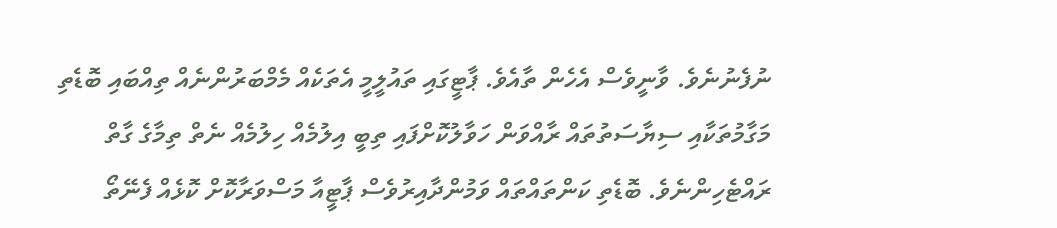ނުފެނުނެވެ. ވާނީވެސް އެހެން ތާއެވެ. ޕާޓީގައި ތައުލީމީ އެތަކެއް މެމްބަރުންނެއް ތިއްބައި ބޮޑެތި މަގާމުތަކާއި ސިޔާސަތުތައް ރާއްވަން ހަވާލުކޮށްފައި ތިބީ އިލުމެއް ހިލުމެއް ނެތް ތިމާގެ ގާތް ރައްޓެހިންނެވެ. ބޮޑެތި ކަންތައްތައް ވަމުންދާއިރުވެސް ޕާޓީއާ މަސްވަރާކޮށް ކޮޅެއް ފެނޭތޯ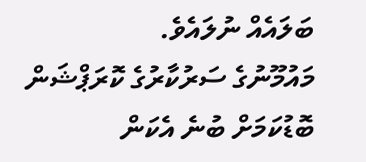ބަލައެއް ނުލައެވެ.
މައުމޫނުގެ ސަރުކާރުގެ ކޮރަޕްޝަން ބޮޑުކަމަށް ބުނެ އެކަން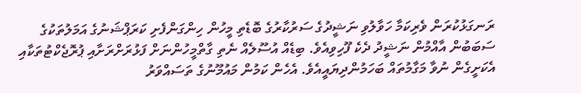ރަނގަޅުކުރަން ވެރިކަމާ ހަވާލުވި ނަޝީދުގެ ސަރުކާރުގެ ބޮޑެތި މީހުން ހިންގަންފެށި ކަރަޕްޝަނުގެ އަމަލުތަކުގެ ސަބަބުން އާއްމުން ނަޝީދު ދެކެ ފޫހިވިއެވެ. ބިޑެއް އުސޫލެއް ނެތި ގާތްމީހުންނަށް ފަޅުރަށްރަށާއި ޕުރޮޖެކްޓުތަކާއި އެކަށީގެން ނުވާ މަގާމުތައް ބަހަމުންދިޔައީއެވެ. އެހެން ކަމުން މައުމޫނުގެ ތަސައްވަރު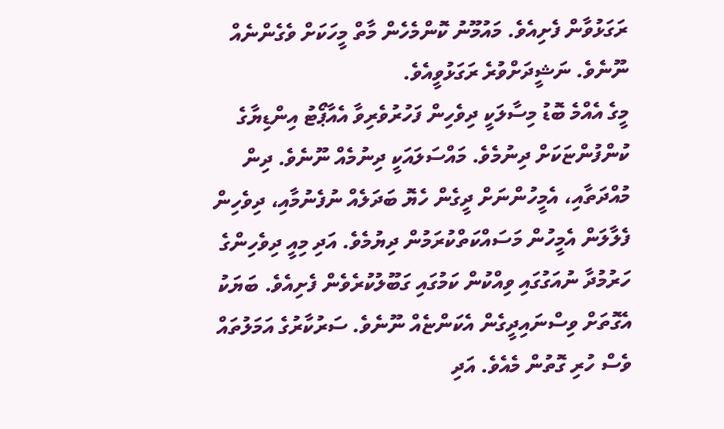ރަގަޅުވާން ފެށިއެވެ. މައުމޫނު ކޮންމެހެން މާތް މީހަކަށް ވެގެންނެއް ނޫނެވެ. ނަޝީދަށްވުރެ ރަގަޅުވީއެވެ.
މީގެ އެއްމެ ބޮޑު މިސާލަކީ ދިވެހިން ފަހުރުވެރިވާ އެއާޕޯޓު އިންޑިޔާގެ ކުންފުންޏަކަށް ދިނުމެވެ. މައްސަލައަކީ ދިނުމެއް ނޫނެވެ. ދިން މުއްދަތާއި، އެމީހުންނަށް ދީގެން ހެޔޮ ބަދަލެއް ނުފެނުމާއި، ދިވެހިން ފެލާލަން އެމީހުން މަސައްކަތްކުރަމުން ދިޔުމެވެ. އަދި މިއީ ދިވެހިންގެ ހަރުމުދާ ނުއަގުގައި ވިއްކުން ކަމުގައި ގަބޫލުކުރެވެން ފެށިއެވެ. ބަޔަކު އެގޮތަށް ވިސްނައިދީގެން އެކަންޏެއް ނޫނެވެ. ސަރުކާރުގެ އަމަލުތައް ވެސް ހުރި ގޮތުން މެއެވެ. އަދި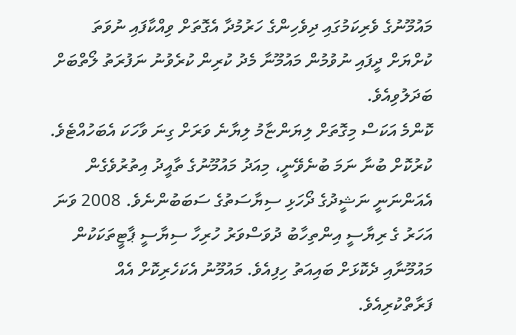މައުމޫނުގެ ވެރިކަމުގައި ދިވެހިންގެ ހަރުމުދާ އެގޮތަށް ވިއްކާފައި ނުވަތަ ކުށްޔަށް ދީފައި ނުވުމުން މައުމޫނާ މެދު ކުރިން ކުރެވުނު ނަފުރަތު ލޯތްބަށް ބަދަލުވިއެވެ.
ކޮންމެ އަކަސް މިގޮތަށް ލިޔަންޏާމު ލިޔާނެ ވަރަށް ގިނަ ވާހަކަ އެބަހުއްޓެވެ. ކުރުކޮށް ބުނާ ނަމަ ބުނެވޭނީ، މިއަދު މައުމޫނުގެ ތާއީދު އިތުރުވެގެން އެއަންނަނީ ނަޝީދުގެ ދޯހަޅި ސިޔާސަތުގެ ސަބަބުންނެވެ. 2008 ވަނަ އަހަރު ގެ ރިޔާސީ އިންތިހާބު ދުވަސްވަރު ހުރިހާ ސިޔާސީ ޕާޓީތަކަކުން މައުމޫނާއި ދެކޮޅަށް ބައިއަތު ހިފިއެވެ. މައުމޫނު އެކަހެރިކޮށް އެއް ފަރާތްކުރިއެވެ.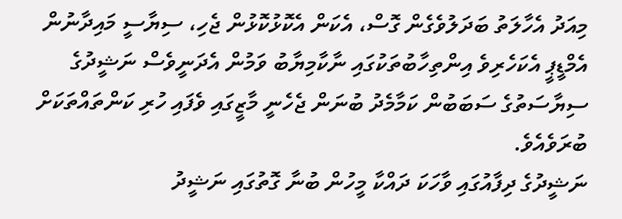މިއަދު އެހާލަތު ބަދަލުވެގެން ގޮސް، އެކަން އެކޮޅުކޮޅުން ޖެހި، ސިޔާސީ މައިދާނުން އެމްޑީޕީ އެކަހެރިވެ އިންތިހާބުތަކުގައި ނާކާމިޔާބު ވަމުން އެދަނީވެސް ނަޝީދުގެ ސިޔާސަތުގެ ސަބަބުން ކަމާމެދު ބުނަން ޖެހެނީ މާޒީގައި ވެފައި ހުރި ކަންތައްތަކަށް ބުރަވެއެވެ.
ނަޝީދުގެ ދިފާއުގައި ވާހަކަ ދައްކާ މީހުން ބުނާ ގޮތުގައި ނަޝީދު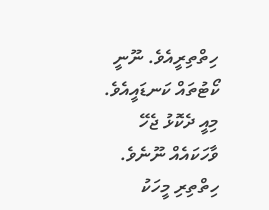ހިތްތިރީއެވެ. ނޫނީ ކޯޓުތައް ކަނޑައީއެވެ. މިއީ ދެކޮޅު ޖެހޭ ވާހަކައެއް ނޫނެވެ. ހިތްތިރި މީހަކު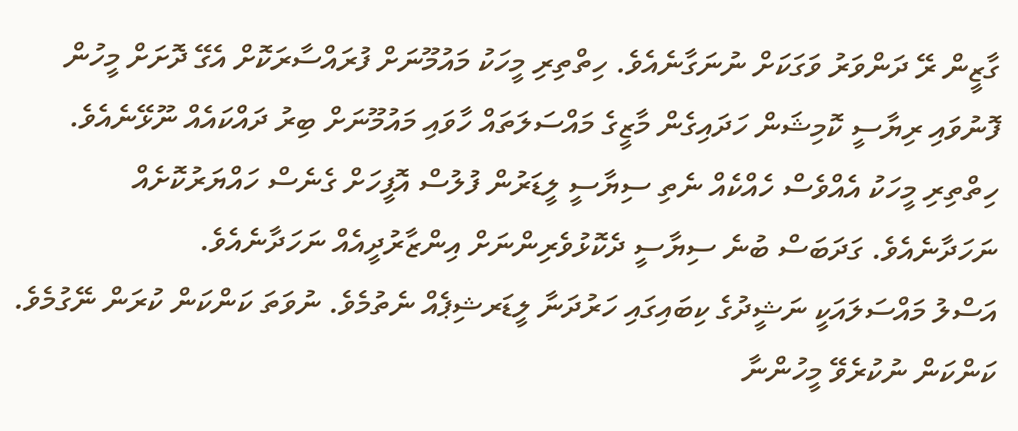ގާޒީން ރޭ ދަންވަރު ވަގަކަށް ނުނަގާނެއެވެ. ހިތްތިރި މީހަކު މައުމޫނަށް ފުރައްސާރަކޮށް އެގޭ ދޮށަށް މީހުން ފޮނުވައި ރިޔާސީ ކޮމިޝަން ހަދައިގެން މާޒީގެ މައްސަލަތައް ހާވައި މައުމޫނަށް ބިރު ދައްކައެއް ނޫޅޭނެއެވެ. ހިތްތިރި މީހަކު އެއްވެސް ހެއްކެއް ނެތި ސިޔާސީ ލީޑަރުން ފުލުސް އޮފީހަށް ގެނެސް ހައްޔަރުކޮށެއް ނަހަދާނެއެވެ. ގަދަބަސް ބުނެ ސިޔާސީ ދެކޮޅުވެރިންނަށް އިންޒާރުދީއެއް ނަހަދާނެއެވެ.
އަސްލު މައްސަލައަކީ ނަޝީދުގެ ކިބައިގައި ހަރުދަނާ ލީޑަރޝިޕެއް ނެތުމެވެ. ނުވަތަ ކަންކަން ކުރަން ނޭގުމެވެ. ކަންކަން ނުކުރެވޭ މީހުންނާ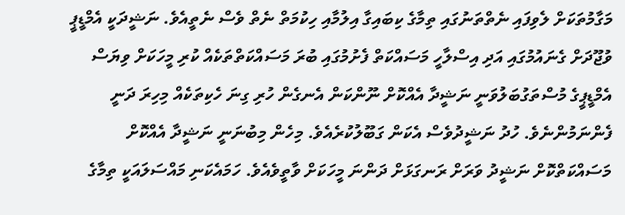މަގާމުތަކަށް ލެވިފައި ނެތްތަނުގައި ތިމާގެ ކިބައިގާ އިލުމާއި ހިކުމަތް ނެތް ވެސް ނެތީއެވެ. ނަޝީދަކީ އެމްޑީޕީ ވުޖޫދަށް ގެނައުމުގައި އަދި އިސްލާހީ މަސައްކަތް ފެށުމުގައި ބުރަ މަސައްކަތްތަކެއް ކުރި މީހަކަށް ވިޔަސް އެމްޑީޕީގެ މުސްތަގުބަލުވަނީ ނަޝީދާ އެއްކޮށް ނޫންކަން އެނގެން ހުރި ގިނަ ހެކިތަކެއް މިހިރަ ދަނީ ފެންނަމުންނެވެ. ހުދު ނަޝީދުވެސް އެކަން ގަބޫލުކުރެއެވެ. މިހެން މިބުނަނީ ނަޝީދާ އެއްކޮށް މަސައްކަތްކޮށް ނަޝީދު ވަރަށް ރަނގަޅަށް ދަންނަ މީހަކަށް ވާތީވެއެވެ. ހަމައެކަނި މައްސަލައަކީ ތިމާގެ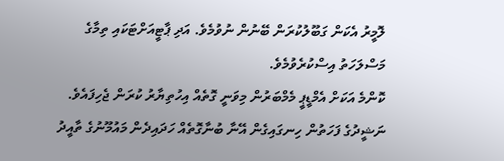ލޮމީރު އެކަން ގަބޫލުކުރަން ބޭނުން ނުވުމެވެ. އަދި ޕާޓީއަށްޓަކައި ތިމާގެ މަސްލަހަތު އިސްކުރެވުމެވެ.
ކޮންމެ އަކަށް އެމްޑީޕީ މެމްބަރުން މިވަނީ ގޮތެއް އިހުތިޔާރު ކުރަން ޖެހިފައެވެ. ނަޝީދުގެ ފަހަތުން ހިނގައިގެން އޭނާ ބުނާގޮތެއް ހަދައިދެން މައުމޫނުގެ ތާއީދު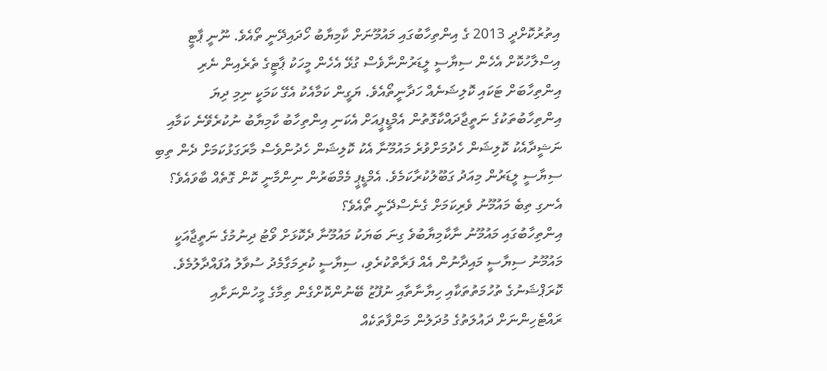އިތުރުކޮށްދީ 2013 ގެ އިންތިހާބުގައި މައުމޫނަށް ކާމިޔާބު ހޯދައިދޭނީ ތޯއެވެ. ނޫނީ ޕާޓީ އިސްލާހުކޮށް އެހެން ސިޔާސީ ލީޑަރުންނާވެސް ގުޅޭ އެހެން މީހަކު ޕާޓީގެ ތެރެއިން ނެރި އިންތިހާބަށް ޓަކައި ކޮލިޝަނެއް ހަދާނީތޯއެވެ. ޔަގީން ކަމާއެކު އެގޭ ކަމަކީ ނިމި ދިޔަ އިންތިހާބުތަކުގެ ނަތީޖާދައްކާގޮތުން އެމްޑީޕީއަށް އެކަނި އިންތިހާބު ކާމިޔާބު ނުކުރެވޭނެ ކަމާއި ނަޝީދާއެކު ކޮލިޝަން ހެދުމަށްވުރެ މައުމޫނާ އެކު ކޮލިޝަން ހެދުންވެސް މާރަގަޅުކަމަށް ދެން ތިބި ސިޔާސީ ލީޑަރުން މިއަދު ގަބޫލުކުރާކަމެވެ. އެމްޑީޕީ މެމްބަރުން ނިންމާނީ ކޮން ގޮތެއް ބާވައެވެ؟ އެނގި ތިބެ މައުމޫނު ވެރިކަމަށް ގެނެސްދޭނީ ތޯއެވެ؟
އިންތިހާބުގައި މައުމޫނު ނާކާމިޔާބުވެ ގިނަ ބަޔަކު މައުމޫނާ ދެކޮޅަށް ވޯޓު ދިނުމުގެ ނަތީޖާއަކީ މައުމޫނު ސިޔާސީ މައިދާނުން އެއް ފަރާތްކުރެވި، ސިޔާސީ ކުރިމަގާމެދު ސުވާލު އުފައްދާލުމެވެ. ކޮރަޕްޝަނުގެ ތުހުމަތުތަކާއި ހިޔާނާތާއި ނުފޫޒު ބޭނުންކޮށްގެން ތިމާގެ މީހުންނަށާއި ރައްޓެހިންނަށް ދައުލަތުގެ މުދަލުން މަންފާތަކެއް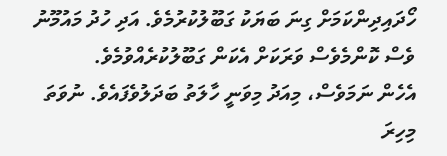ހޯދައިދިންކަމަށް ގިނަ ބަޔަކު ގަބޫލުކުރުމެވެ. އަދި ހުދު މައުމޫނު ވެސް ކޮންމެވެސް ވަރަކަށް އެކަން ގަބޫލުކުރެއްވުމެވެ.
އެހެން ނަމަވެސް، މިއަދު މިވަނީ ހާލަތު ބަދަލުވެފައެވެ. ނުވަތަ މިހިރަ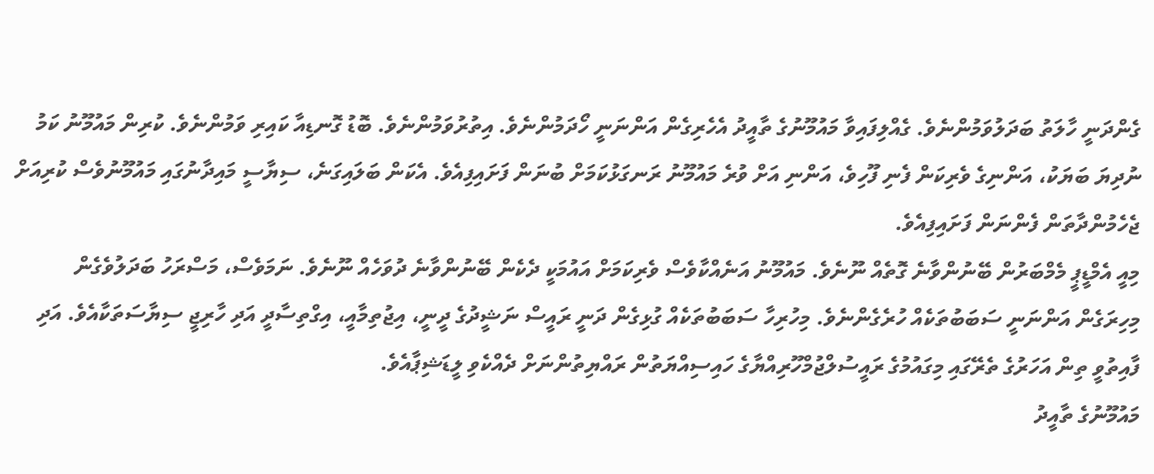ގެންދަނީ ހާލަތު ބަދަލުވަމުންނެވެ. ގެއްލިފައިވާ މައުމޫނުގެ ތާއީދު އެހެރިގެން އަންނަނީ ހޯދަމުންނެވެ. އިތުރުވަމުންނެވެ. ބޮޑު ގޮނޑިއާ ކައިރި ވަމުންނެވެ. ކުރިން މައުމޫނު ކަމު ނުދިޔަ ބަޔަކު، އަންނިގެ ވެރިކަން ފެނި ފޫހިވެ، އަންނި އަށް ވުރެ މައުމޫނު ރަނގަޅުކަމަށް ބުނަން ފަށައިފިއެވެ. އެކަން ބަލައިގަނެ، ސިޔާސީ މައިދާނުގައި މައުމޫނުވެސް ކުރިއަށް ޖެހެމުންދާތަން ފެންނަން ފަށައިފިއެވެ.
މިއީ އެމްޑީޕީ މެމްބަރުން ބޭނުންވާނެ ގޮތެއް ނޫނެވެ. މައުމޫނު އަނެއްކާވެސް ވެރިކަމަށް އައުމަކީ ދެކެން ބޭނުންވާނެ ދުވަހެއް ނޫނެވެ. ނަމަވެސް، މަސްރަހު ބަދަލުވެގެން މިހިރަގެން އަންނަނީ ސަބަބުތަކެއް ހުރެގެންނެވެ. މިހުރިހާ ސަބަބުތަކެއް ގުޅިގެން ދަނީ ރައީސް ނަޝީދުގެ ދީނީ، އިޖުތިމާއީ، އިގްތިސާދީ އަދި ހާރިޖީ ސިޔާސަތަކާއެވެ. އަދި ފާއިތުވީ ތިން އަހަރުގެ ތެރޭގައި މިގައުމުގެ ރައީސުލްޖުމްހޫރިއްޔާގެ ހައިސިއްޔަތުން ރައްޔިތުންނަށް ދެއްކެވި ލީޑަޝިޕާއެވެ.
މައުމޫނުގެ ތާއީދު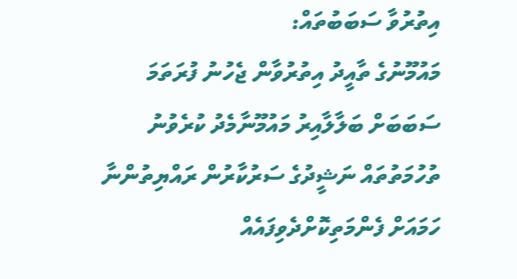އިތުރުވާ ސަބަބުތައް:
މައުމޫނުގެ ތާއީދު އިތުރުވާން ޖެހުނު ފުރަތަމަ ސަބަބަށް ބަލާލާއިރު މައުމޫނާމެދު ކުރެވުނު ތުހުމަތުތައް ނަޝީދުގެ ސަރުކާރުން ރައްޔިތުންނާ ހަމައަށް ފެންމަތިކޮށްދެވިފައެއް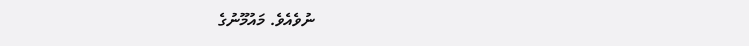ނުވެއެވެ. މައުމޫނުގެ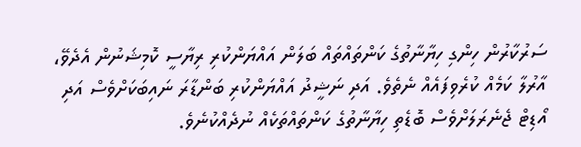ސަރުކާރުން ހިންގި ހިޔާނާތުގެ ކަންތައްތައް ބަލަން އައްޔަންކުރި ރިޔާސީ ކޮމިޝަނުން އެދެވޭ، އާރުލާ ކަމެއް ކުރެވިފައެއް ނެތެވެ. އަދި ނަޝީދު އައްޔަންކުރި ބަންޑާރަ ނައިބަކަށްވެސް އަދި އޯޑިޓް ޖެނެރަލަށްވެސް ބޮޑެތި ހިޔާނާތުގެ ކަންތައްތަކެއް ނުދެއްކުނެވެ.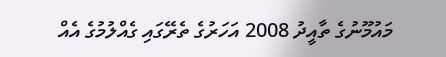މައުމޫނުގެ ތާއީދު 2008 އަހަރުގެ ތެރޭގައި ގެއްލުމުގެ އެއް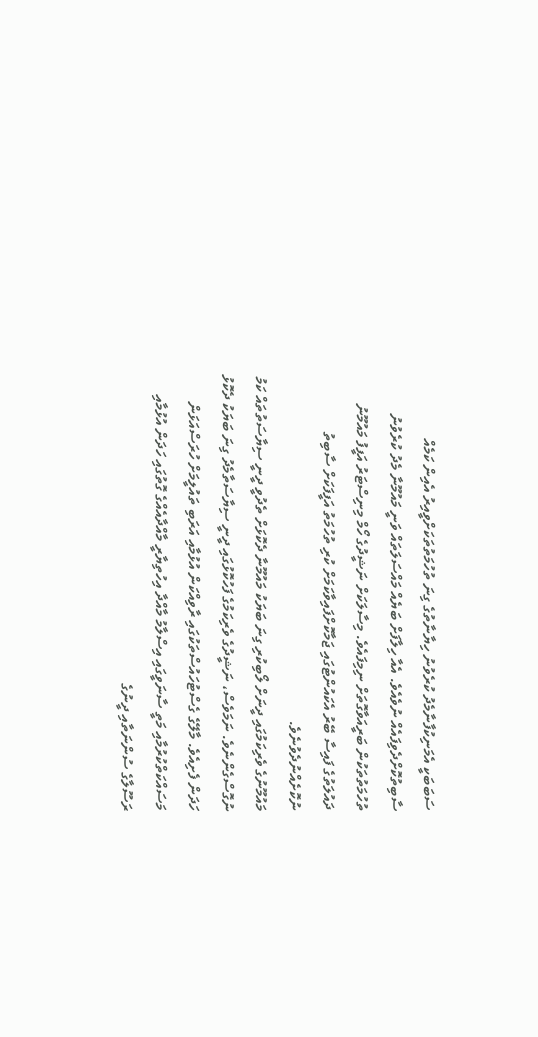ސަބަބަކީ އެމަނިކުފާނާމެދު ކުރެވުނު ހިޔާނާތުގެ ގިނަ ތުހުމަތުތަކަށްވީއިރު އެއިން ކަމެއް ސާބިތުކޮށްދެވިފައެއް ނުވެއެވެ. އެއާ ހިލާފަށް ބަޔެއް މައްސަލަތައް ވަނީ މައުމޫނާ މެދު ކުރެވުނު ތުހުމަތުތަކުން ބަރީއަވާގޮތަށް ނިމިފައެވެ. މިސާލަކަށް ނަޝީދުގެ ހޯމް މިނިސްޓަރު އަފީފު މައުމޫނު ދައުލަތުގެ ފައިސާ ބޭރު އެކައުންޓުގައި ޖަމާކޮށްފައިވާކަމަށް ކުރި ތުހުމަތު އަފީފަކަށް ސާބިތު ނުކޮށެއްނުދެވުނެވެ.
މައުމޫނުގެ ވެރިކަމުގައި ދީނަށް ލޯބިކުރި ގިނަ ބަޔަކު މައުމޫނާ ދެކޮޅަށް ތެދުވީ ދީނީ ސިޔާސަތުތައް ކަމު ނުގޮސްގެންނެވެ. ނަމަވެސް، ނަޝީދުގެ ވެރިކަމުގެ ފަހުކޮޅުގައި ދީނީ ސިޔާސަތާމެދު ގިނަ ބަޔަކު ދެކޮޅު ހަދަން ފެށިއެވެ. މާލޭގެ ގެސްޓުހައުސްތަކުގައި ރާވިއްކަން އުޅުމާއި އަރަބި ތައުލީމަށް ހުރަސްއަޅަން މަސައްކަތްކުރުމާއި މަތީ ސާނަވީގައި އިސްލާމު މާއްދާ އިހުތިޔާރީ މާއްދާއެއްގެ ގޮތުގައި ހަދަން އުޅުމާއި ރަސޫލާގެ ސުންނަތާއި ދީނުގެ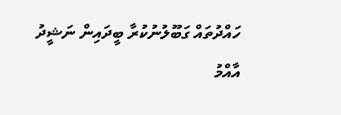ހައްދުތައް ގަބޫލުނުކުރާ ބީދައިން ނަޝީދު އާއްމު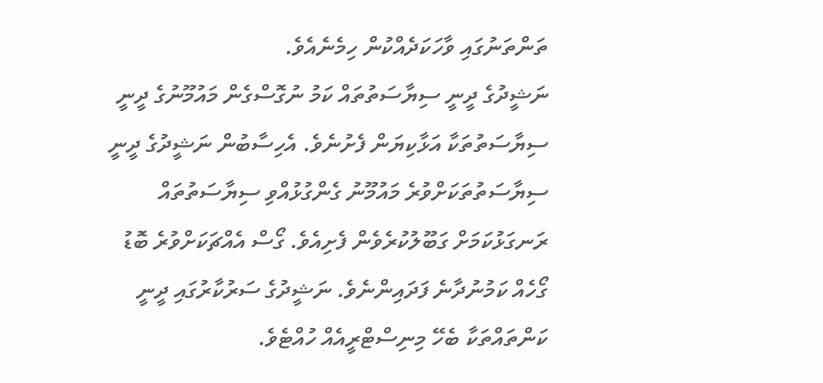ތަންތަނުގައި ވާހަކަދެއްކުން ހިމެނެއެވެ.
ނަޝީދުގެ ދީނީ ސިޔާސަތުތައް ކަމު ނުގޮސްގެން މައުމޫނުގެ ދީނީ ސިޔާސަތުތަކާ އަޅާކިޔަން ފެށުނެވެ. އެހިސާބުން ނަޝީދުގެ ދީނީ ސިޔާސަތުތަކަށްވުރެ މައުމޫނު ގެންގުޅުއްވި ސިޔާސަތުތައް ރަނގަޅުކަމަށް ގަބޫލުކުރެވެން ފެށިއެވެ. ގޯސް އެއްޗަކަށްވުރެ ބޮޑު ގޯހެއް ކަމުނުދާނެ ފަދައިންނެވެ. ނަޝީދުގެ ސަރުކާރުގައި ދީނީ ކަންތައްތަކާ ބެހޭ މިނިސްޓްރީއެއް ހުއްޓެވެ.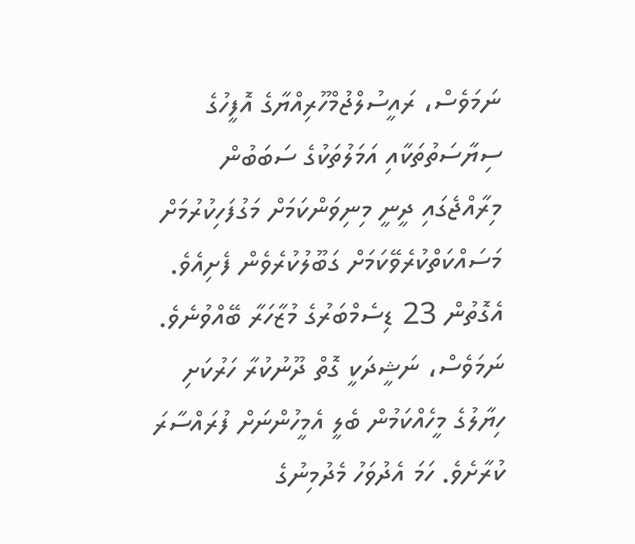ނަމަވެސް، ރައީސުލްޖުމްހޫރިއްޔާގެ އޮފީހުގެ ސިޔާސަތުތަކާއި އަމަލުތަކުގެ ސަބަބުން މިރާއްޖެގައި ދީނީ މިނިވަންކަމަށް މަގުފަހިކުރުމަށް މަސައްކަތްކުރެވޭކަމަށް ގަބޫލުކުރެވެން ފެށިއެވެ.
އެގޮތުން 23 ޑިސެމްބަރުގެ މުޒާހަރާ ބޭއްވުނެވެ. ނަމަވެސް، ނަޝީދަކީ ގޮތް ދޫނުކުރާ ހަރުކަށި ހިޔާލުގެ މީހެއްކަމުން ބެލީ އެމީހުންނަށް ފުރައްސާރަ ކުރާށެވެ. ހަމަ އެދުވަހު މެދުމިނުގެ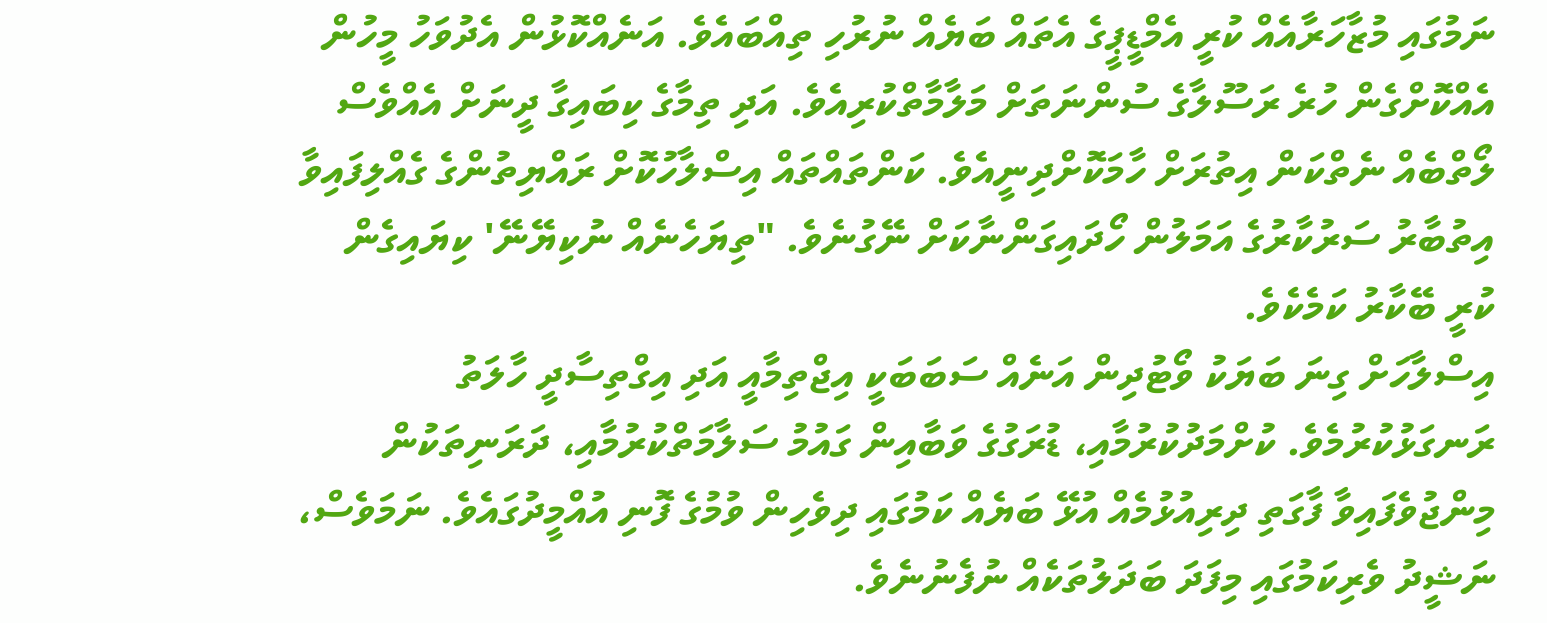ނަމުގައި މުޒާހަރާއެއް ކުރީ އެމްޑީޕީގެ އެތައް ބަޔެއް ނުރުހި ތިއްބައެވެ. އަނެއްކޮޅުން އެދުވަހު މީހުން އެއްކޮށްގެން ހުރެ ރަސޫލާގެ ސުންނަތަށް މަލާމާތްކުރިއެވެ. އަދި ތިމާގެ ކިބައިގާ ދީނަށް އެއްވެސް ލޯތްބެއް ނެތްކަން އިތުރަށް ހާމަކޮށްދިނީއެވެ. ކަންތައްތައް އިސްލާހުކޮށް ރައްޔިތުންގެ ގެއްލިފައިވާ އިތުބާރު ސަރުކާރުގެ އަމަލުން ހޯދައިގަންނާކަށް ނޭގުނެވެ. "ތިޔަހެނެއް ނުކިޔޭނޭ' ކިޔައިގެން ކުރީ ބޭކާރު ކަމެކެވެ.
އިސްލާހަށް ގިނަ ބަޔަކު ވޯޓުދިން އަނެއް ސަބަބަކީ އިޖްތިމާއީ އަދި އިގްތިސާދީ ހާލަތު ރަނގަޅުކުރުމެވެ. ކުށްމަދުކުރުމާއި، ޑުރަގުގެ ވަބާއިން ގައުމު ސަލާމަތްކުރުމާއި، ދަރަނިތަކުން މިންޖުވެފައިވާ ފާގަތި ދިރިއުޅުމެއް އުޅޭ ބަޔެއް ކަމުގައި ދިވެހިން ވުމުގެ ފޮނި އުއްމީދުގައެވެ. ނަމަވެސް، ނަޝީދު ވެރިކަމުގައި މިފަދަ ބަދަލުތަކެއް ނުފެނުނެވެ.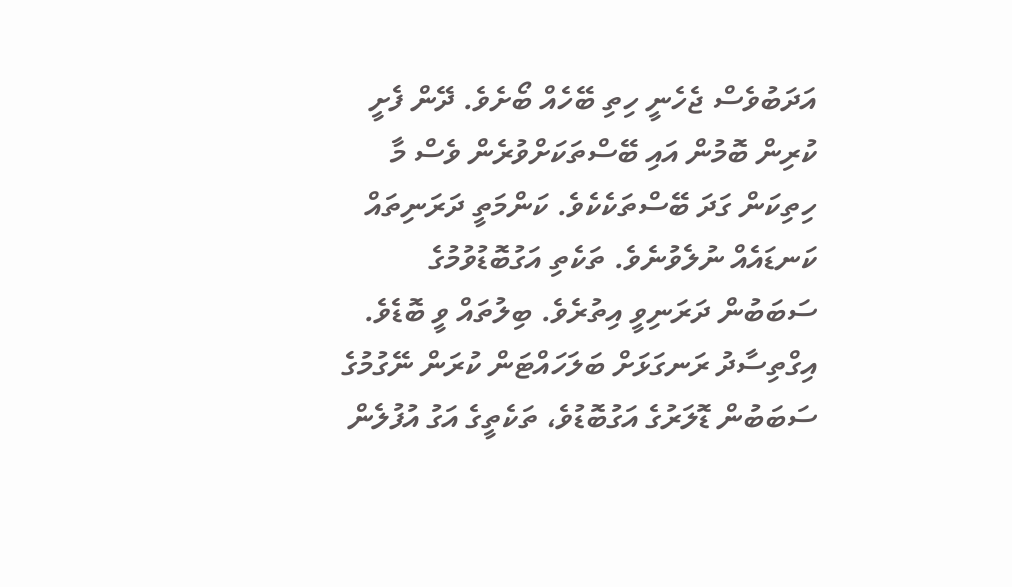އަދަބުވެސް ޖެހެނީ ހިތި ބޭހެއް ބޯށެވެ. ދޭން ފެށީ ކުރިން ބޮމުން އައި ބޭސްތަކަށްވުރެން ވެސް މާ ހިތިކަން ގަދަ ބޭސްތަކެކެވެ. ކަންމަތީ ދަރަނިތައް ކަނޑައެއް ނުލެވުނެވެ. ތަކެތި އަގުބޮޑުވުމުގެ ސަބަބުން ދަރަނިވީ އިތުރެވެ. ބިލުތައް ވީ ބޮޑެވެ.
އިގްތިސާދު ރަނގަޅަށް ބަލަހައްޓަން ކުރަން ނޭގުމުގެ ސަބަބުން ޑޮލަރުގެ އަގުބޮޑުވެ، ތަކެތީގެ އަގު އުފުލެން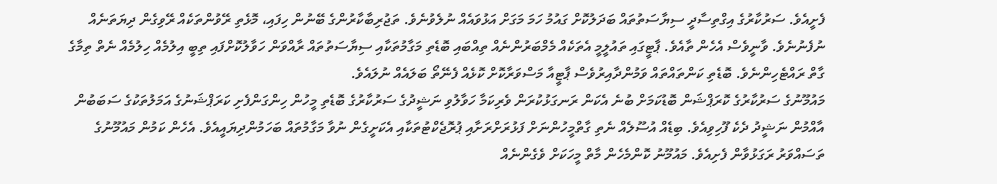ފެށީއެވެ. ސަރުކާރުގެ އިގްތިސާދީ ސިޔާސަތުތައް ބަދަލުކޮށް ގައުމު ހަމަ މަގަށް އަޅުވައެއް ނުލެވުނެވެ. ތަޖުރިބާކާރުންގެ ބޭނުން ހިފައި، މޮޅެތި ރޭވުންތަކެއް ރޭވިގެން ދިޔަތަނެއް ނުފެނުނެވެ. ވާނީވެސް އެހެން ތާއެވެ. ޕާޓީގައި ތައުލީމީ އެތަކެއް މެމްބަރުންނެއް ތިއްބައި ބޮޑެތި މަގާމުތަކާއި ސިޔާސަތުތައް ރާއްވަން ހަވާލުކޮށްފައި ތިބީ އިލުމެއް ހިލުމެއް ނެތް ތިމާގެ ގާތް ރައްޓެހިންނެވެ. ބޮޑެތި ކަންތައްތައް ވަމުންދާއިރުވެސް ޕާޓީއާ މަސްވަރާކޮށް ކޮޅެއް ފެނޭތޯ ބަލައެއް ނުލައެވެ.
މައުމޫނުގެ ސަރުކާރުގެ ކޮރަޕްޝަން ބޮޑުކަމަށް ބުނެ އެކަން ރަނގަޅުކުރަން ވެރިކަމާ ހަވާލުވި ނަޝީދުގެ ސަރުކާރުގެ ބޮޑެތި މީހުން ހިންގަންފެށި ކަރަޕްޝަނުގެ އަމަލުތަކުގެ ސަބަބުން އާއްމުން ނަޝީދު ދެކެ ފޫހިވިއެވެ. ބިޑެއް އުސޫލެއް ނެތި ގާތްމީހުންނަށް ފަޅުރަށްރަށާއި ޕުރޮޖެކްޓުތަކާއި އެކަށީގެން ނުވާ މަގާމުތައް ބަހަމުންދިޔައީއެވެ. އެހެން ކަމުން މައުމޫނުގެ ތަސައްވަރު ރަގަޅުވާން ފެށިއެވެ. މައުމޫނު ކޮންމެހެން މާތް މީހަކަށް ވެގެންނެއް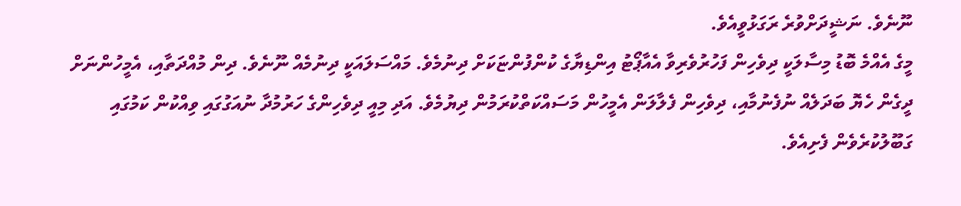ނޫނެވެ. ނަޝީދަށްވުރެ ރަގަޅުވީއެވެ.
މީގެ އެއްމެ ބޮޑު މިސާލަކީ ދިވެހިން ފަހުރުވެރިވާ އެއާޕޯޓު އިންޑިޔާގެ ކުންފުންޏަކަށް ދިނުމެވެ. މައްސަލައަކީ ދިނުމެއް ނޫނެވެ. ދިން މުއްދަތާއި، އެމީހުންނަށް ދީގެން ހެޔޮ ބަދަލެއް ނުފެނުމާއި، ދިވެހިން ފެލާލަން އެމީހުން މަސައްކަތްކުރަމުން ދިޔުމެވެ. އަދި މިއީ ދިވެހިންގެ ހަރުމުދާ ނުއަގުގައި ވިއްކުން ކަމުގައި ގަބޫލުކުރެވެން ފެށިއެވެ.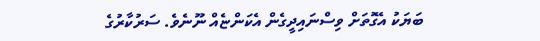ބަޔަކު އެގޮތަށް ވިސްނައިދީގެން އެކަންޏެއް ނޫނެވެ. ސަރުކާރުގެ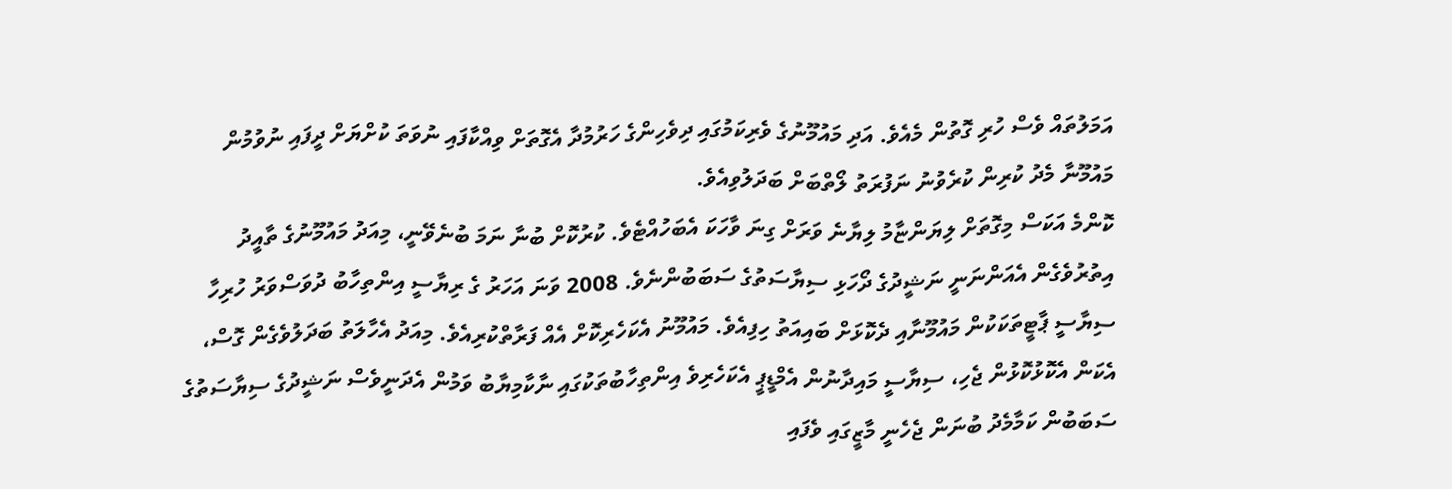އަމަލުތައް ވެސް ހުރި ގޮތުން މެއެވެ. އަދި މައުމޫނުގެ ވެރިކަމުގައި ދިވެހިންގެ ހަރުމުދާ އެގޮތަށް ވިއްކާފައި ނުވަތަ ކުށްޔަށް ދީފައި ނުވުމުން މައުމޫނާ މެދު ކުރިން ކުރެވުނު ނަފުރަތު ލޯތްބަށް ބަދަލުވިއެވެ.
ކޮންމެ އަކަސް މިގޮތަށް ލިޔަންޏާމު ލިޔާނެ ވަރަށް ގިނަ ވާހަކަ އެބަހުއްޓެވެ. ކުރުކޮށް ބުނާ ނަމަ ބުނެވޭނީ، މިއަދު މައުމޫނުގެ ތާއީދު އިތުރުވެގެން އެއަންނަނީ ނަޝީދުގެ ދޯހަޅި ސިޔާސަތުގެ ސަބަބުންނެވެ. 2008 ވަނަ އަހަރު ގެ ރިޔާސީ އިންތިހާބު ދުވަސްވަރު ހުރިހާ ސިޔާސީ ޕާޓީތަކަކުން މައުމޫނާއި ދެކޮޅަށް ބައިއަތު ހިފިއެވެ. މައުމޫނު އެކަހެރިކޮށް އެއް ފަރާތްކުރިއެވެ. މިއަދު އެހާލަތު ބަދަލުވެގެން ގޮސް، އެކަން އެކޮޅުކޮޅުން ޖެހި، ސިޔާސީ މައިދާނުން އެމްޑީޕީ އެކަހެރިވެ އިންތިހާބުތަކުގައި ނާކާމިޔާބު ވަމުން އެދަނީވެސް ނަޝީދުގެ ސިޔާސަތުގެ ސަބަބުން ކަމާމެދު ބުނަން ޖެހެނީ މާޒީގައި ވެފައި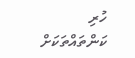ހުރި ކަންތައްތަކަށް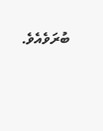ބުރަވެއެވެ.